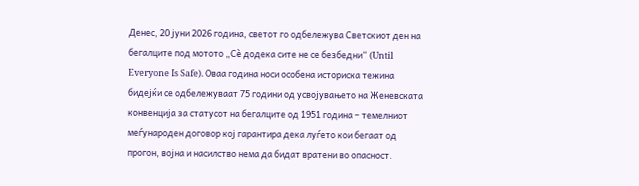Денес, 20 јуни 2026 година, светот го одбележува Светскиот ден на бегалците под мотото „Сè додека сите не се безбедни“ (Until Everyone Is Safe). Оваа година носи особена историска тежина бидејќи се одбележуваат 75 години од усвојувањето на Женевската конвенција за статусот на бегалците од 1951 година – темелниот меѓународен договор кој гарантира дека луѓето кои бегаат од прогон, војна и насилство нема да бидат вратени во опасност.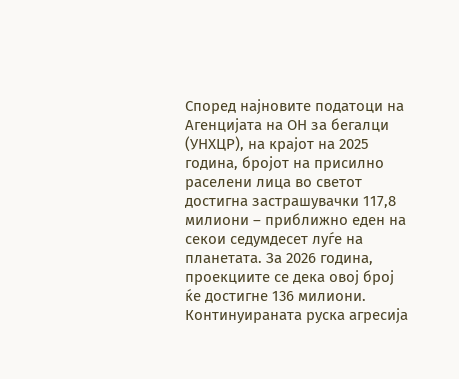Според најновите податоци на Агенцијата на ОН за бегалци (УНХЦР), на крајот на 2025 година, бројот на присилно раселени лица во светот достигна застрашувачки 117,8 милиони – приближно еден на секои седумдесет луѓе на планетата. За 2026 година, проекциите се дека овој број ќе достигне 136 милиони.
Континуираната руска агресија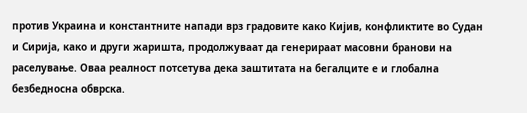против Украина и константните напади врз градовите како Кијив, конфликтите во Судан и Сирија, како и други жаришта, продолжуваат да генерираат масовни бранови на раселување. Оваа реалност потсетува дека заштитата на бегалците е и глобална безбедносна обврска.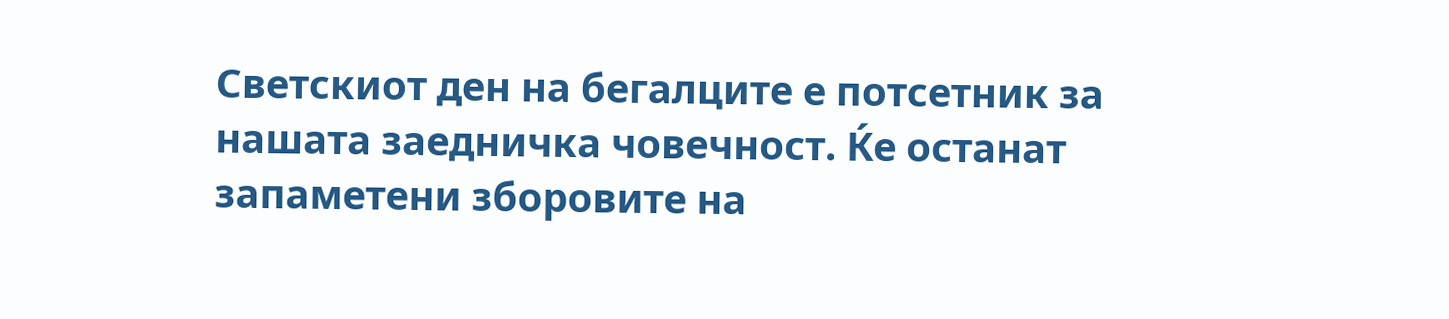Светскиот ден на бегалците е потсетник за нашата заедничка човечност. Ќе останат запаметени зборовите на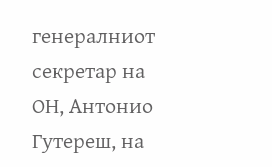генералниот секретар на ОН, Антонио Гутереш, на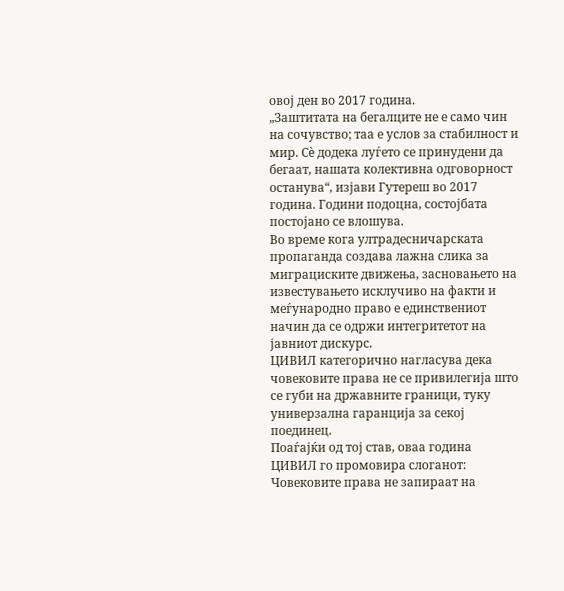овој ден во 2017 година.
„Заштитата на бегалците не е само чин на сочувство; таа е услов за стабилност и мир. Сè додека луѓето се принудени да бегаат, нашата колективна одговорност останува“, изјави Гутереш во 2017 година. Години подоцна, состојбата постојано се влошува.
Во време кога ултрадесничарската пропаганда создава лажна слика за миграциските движења, засновањето на известувањето исклучиво на факти и меѓународно право е единствениот начин да се одржи интегритетот на јавниот дискурс.
ЦИВИЛ категорично нагласува дека човековите права не се привилегија што се губи на државните граници, туку универзална гаранција за секој поединец.
Поаѓајќи од тој став, оваа година ЦИВИЛ го промовира слоганот:
Човековите права не запираат на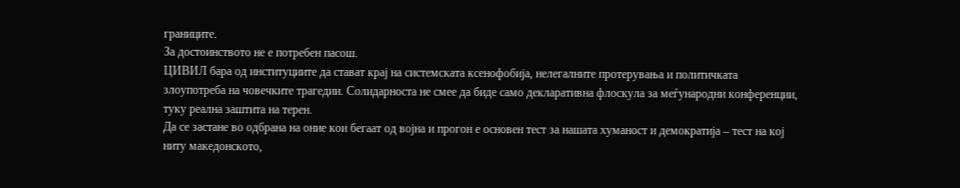границите.
За достоинството не е потребен пасош.
ЦИВИЛ бара од институциите да стават крај на системската ксенофобија, нелегалните протерувања и политичката злоупотреба на човечките трагедии. Солидарноста не смее да биде само декларативна флоскула за меѓународни конференции, туку реална заштита на терен.
Да се застане во одбрана на оние кои бегаат од војна и прогон е основен тест за нашата хуманост и демократија – тест на кој ниту македонското,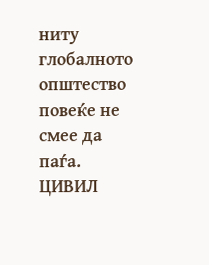ниту глобалното општество повеќе не смее да паѓа.
ЦИВИЛ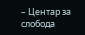– Центар за слобода